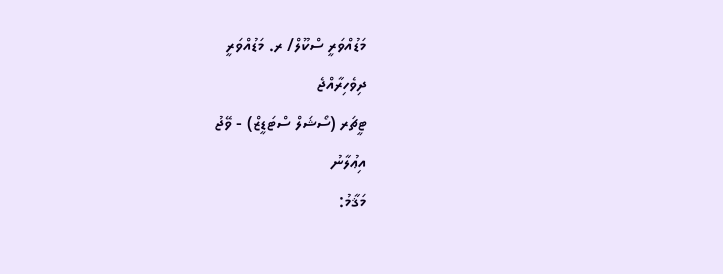މަޑުއްވަރީ ސްކޫލް/ ރ. މަޑުއްވަރީ
ދިވެހިރާއްޖެ
ޓީޗަރ (ސޯޝަލް ސްޓަޑީޒް) - ވޭޖު
އިޢުލާނު
މަޤާމު: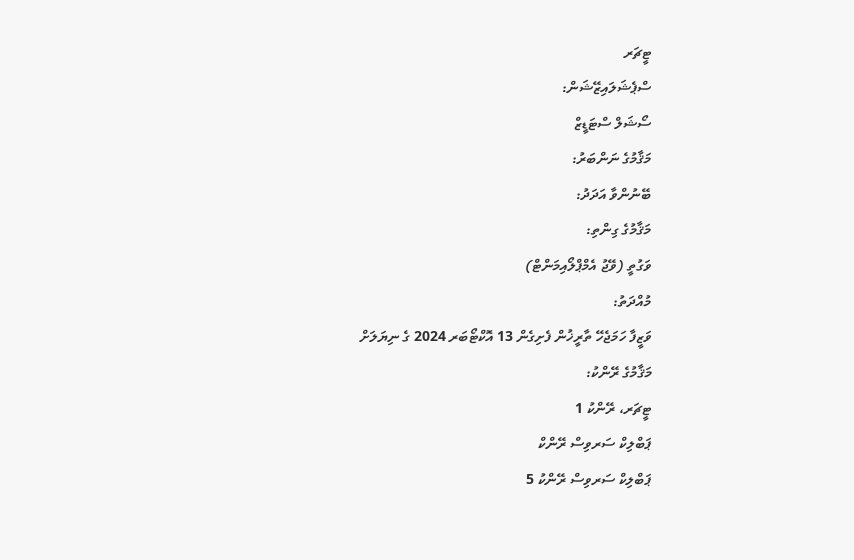ޓީޗަރ
ސްޕެޝަލައިޒޭޝަން:
ސޯޝަލް ސްޓަޑީޒް
މަޤާމުގެ ނަންބަރު:
ބޭނުންވާ އަދަދު:
މަޤާމުގެ ގިންތި:
ވަގުތީ (ވޭޖު އެމްޕްލޯއިމަންޓް)
މުއްދަތު:
ވަޒީފާ ހަމަޖެހޭ ތާރީޚުން ފެށިގެން 13 އޮކްޓޯބަރ 2024 ގެ ނިޔަލަށް
މަޤާމުގެ ރޭންކު:
ޓީޗަރ، ރޭންކު 1
ޕަބްލިކް ސަރވިސް ރޭންކް
ޕަބްލިކް ސަރވިސް ރޭންކު 5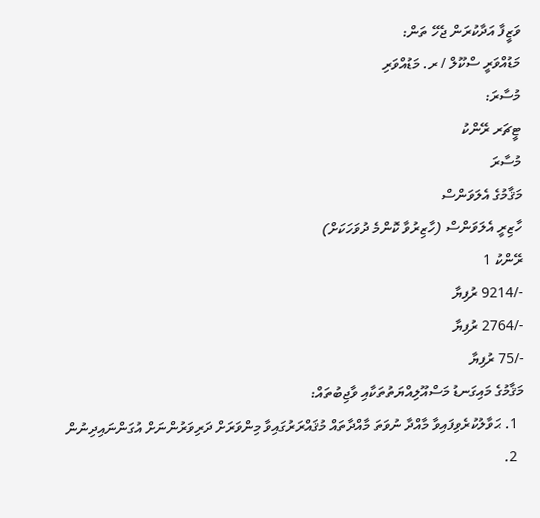ވަޒީފާ އަދާކުރަން ޖެހޭ ތަން:
މަޑުއްވަރީ ސްކޫލް / ރ. މަޑުއްވަރި
މުސާރަ:
ޓީޗަރ ރޭންކު
މުސާރަ
މަޤާމުގެ އެލަވަންސް
ހާޒިރީ އެލަވަންސް (ހާޒިރުވާ ކޮންމެ ދުވަހަކަށް)
ރޭންކު 1
-/9214 ރުފިޔާ
-/2764 ރުފިޔާ
-/75 ރުފިޔާ
މަޤާމުގެ މައިގަނޑު މަސްއޫލިއްޔަތުތަކާއި ވާޖިބުތައް:
  1. ޙަވާލުކުރެވިފައިވާ މާއްދާ ނުވަތަ މާއްދާތައް މުޤައްރަރުގައިވާ މިންވަރަށް ދަރިވަރުންނަށް އުގަންނައިދިނުން
  2.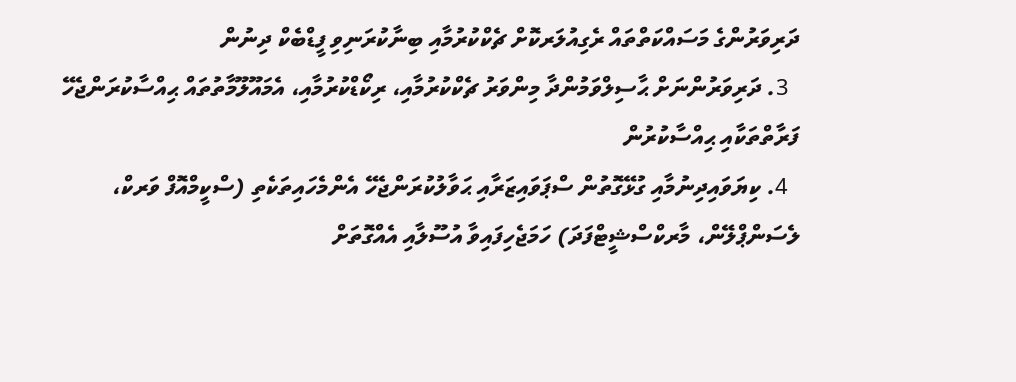ދަރިވަރުންގެ މަސައްކަތްތައް ރެގިއުލަރކޮށް ޗެކްކުރުމާއި ބިނާކުރަނިވި ފީޑްބެކް ދިނުން
  3. ދަރިވަރުންނަށް ޙާސިލްވަމުންދާ މިންވަރު ޗެކްކުރުމާއި، ރިކޯޑްކުރުމާއި، އެމައޫލޫމާތުތައް ޙިއްސާކުރަންޖެހޭ ފަރާތްތަކާއި ޙިއްސާކުރުން
  4. ކިޔަވައިދިނުމާއި ގުޅޭގޮތުން ސްޕަވައިޒަރާއި ޙަވާލުކުރަންޖެހޭ އެންމެހައިތަކެތި (ސްކީމްއޮފް ވަރކް، ލެސަންޕްލޭން، މާރކްސްޝީޓްފަދަ) ހަމަޖެހިފައިވާ އުސޫލާއި އެއްގޮތަށް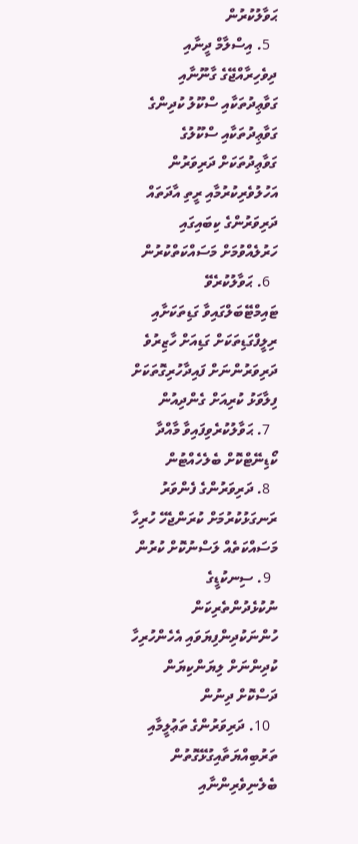ޙަވާލުކުރުން
  5. އިސްލާމް ދީނާއި ދިވެހިރާއްޖޭގެ ގާނޫނާއި ގަވާޢިދުތަކާއި ސްކޫލު ކުދިންގެ ގަވާޢިދުތަކާއި ސްކޫލުގެ ގަވާޢިދުތަކަށް ދަރިވަރުން އަހުލުވެރިކުރުމާއި ރީތި އާދަތައް ދަރިވަރުންގެ ކިބައިގައި ހަރުލެއްވުމަށް މަސައްކަތްކުރުން
  6. ޙަވާލުކުރެވޭ ޓައިމްޓޭބަލްގައިވާ ގަޑިތަކަށާއި ރިލީފްގަޑިތަކަށް ގަޑިއަށް ހާޒިރުވެ ދަރިވަރުންނަށް ފައިދާހުރިގޮތަކަށް ފިލާވަޅު ކުރިއަށް ގެންދިއުން
  7. ޙަވާލުކުރެވިފައިވާ މާއްދާ ކޯޑިނޭޓްކޮށް ބެލެހެއްޓުން
  8. ދަރިވަރުންގެ ފެންވަރު ރަނގަޅުކުރުމަށް ކުރަންޖެހޭ ހުރިހާ މަސައްކަތެއް ލަސްނުކޮށް ކުރުން
  9. ސިނކުޑީގެ ނުކުޅެދުންތެރިކަން ހުންނަކުދިންފިޔަވައި އެހެންހުރިހާ ކުދިންނަށް ލިޔަންކިޔަން ދަސްކޮށް ދިނުން
  10. ދަރިވަރުންގެ ތަޢުލީމާއި ތަރުބިއްޔަތާއިގުޅޭގޮތުން ބެލެނިވެރިންނާއި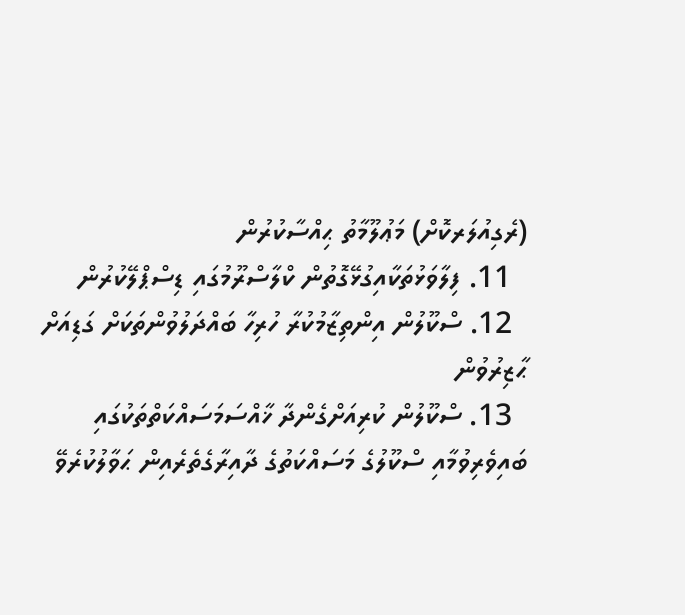(ރެގިއުލަރކޮށް) މަޢުލޫމާތު ޙިއްސާކުރުން
  11. ފިލާވަޅުތަކާއިގުޅޭގޮތުން ކްލާސްރޫމުގައި ޑިސްޕްލޭކުރުން
  12. ސްކޫލުން އިންތިޒާމުކުރާ ހުރިހާ ބައްދަލުވުންތަކަށް ގަޑިއަށް ޙާޒިރުވުން
  13. ސްކޫލުން ކުރިއަށްގެންދާ ޚާއްސަމަސައްކަތްތަކުގައި ބައިވެރިވުމާއި ސްކޫލުގެ މަސައްކަތުގެ ދާއިރާގެތެރެއިން ޙަވާލުކުރެވޭ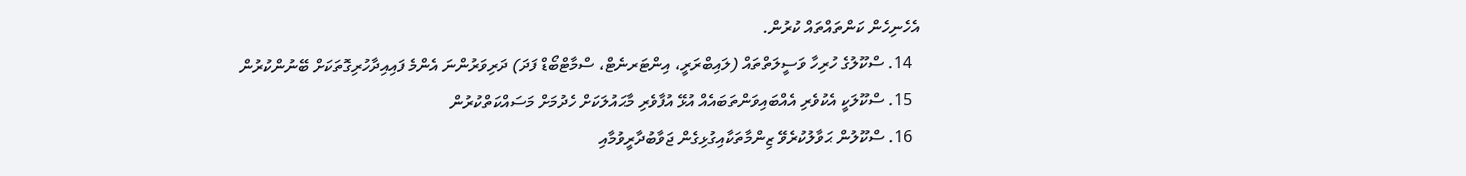އެހެނިހެން ކަންތައްތައް ކުރުން.
  14. ސްކޫލުގެ ހުރިހާ ވަސީލަތްތައް (ލައިބްރަރީ، އިންޓަރނެޓް، ސްމާޓްބޯޑް ފަދަ) ދަރިވަރުންނަ އެންމެ ފައިއިދާހުރިގޮތަކަށް ބޭނުންކުރުން
  15. ސްކޫލަކީ އެކުވެރި އެއްބައިވަންތަބައެއް އުޅޭ އުފާވެރި މާޙައުލަކަށް ހެދުމަށް މަސައްކަތްކުރުން
  16. ސްކޫލުން ޙަވާލުކުރެވޭ ޒިންމާތަކާއިގުޅިގެން ޖަވާބުދާރީވުމާއި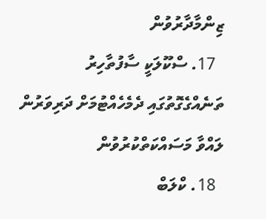ޒިންމާދާރުވުން
  17. ސްކޫލަކީ ސާފުތާހިރު ތަނެއްގެގޮތުގައި ދެމެހެއްޓުމަށް ދަރިވަރުން ލައްވާ މަސައްކަތްކުރުވުން
  18. ކްލަބް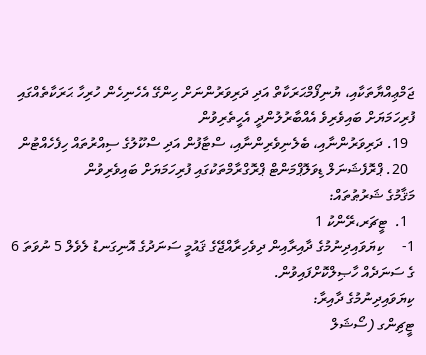ޖަމްޢިއްޔާތަކާއި، ޔުނިފޯމްޙަރަކާތް އަދި ދަރިވަރުންނަށް ހިންގޭ އެހެނިހެން ހުރިހާ ޙަރަކާތެއްގައި ފުރިހަމަޔަށް ބައިވެރިވެ އެއްބާރުލުންދީ އެހީތެރިވުން
  19. ދަރިވަރުންނާއި، ބެލެނިވެރިންނާއި، ސްޓާފުން އަދި ސްކޫލުގެ ސިއްރުތައް ހިފެހެއްޓުން
  20. ޕްރޮފެޝަނަލް ޑިވަލޮޕްމަންޓް ޕްރޮގްރާމްތަކުގައި ފުރިހަމަޔަށް ބައިވެރިވުން
މަޤާމުގެ ޝަރުޠުތައް:
  1.  ޓީޗަރ،ރޭންކު 1
1-     ކިޔަވައިދިނުމުގެ ދާއިރާއިން ދިވެހިރާއްޖޭގެ ޤައުމީ ސަނަދުގެ އޮނިގަނޑު ލެވެލް 5 ނުވަތަ 6 ގެ ސަނަދެއް ހާޞިލްކޮށްފައިވުން.
ކިޔަވައިދިނުމުގެ ދާއިރާ:
ޓީޗިންގ (ސޯޝަލް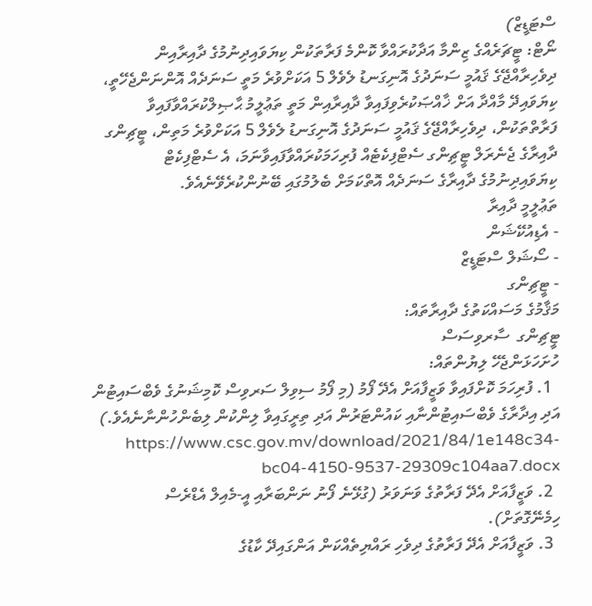ސްޓަޑީޒް)
ނޯޓް: ޓީޗަރެއްގެ ޒިންމާ އަދާކުރައްވާ ކޮންމެ ފަރާތަކުން ކިޔަވައިދިނުމުގެ ދާއިރާއިން ދިވެހިރާއްޖޭގެ ޤައުމީ ސަނަދުގެ އޮނިގަނޑު ލެވެލް 5 އަކަށްވުރެ މަތީ ސަނަދެއް އޮންނަންޖެހޭތީ، ކިޔަވައިދޭ މާއްދާ އަށް ޚާއްޞަކުރެވިފައިވާ ދާއިރާއިން މަތީ ތަޢުލީމު ޙާޞިލްކުރައްވާފައިވާ ފަރާތްތަކުން، ދިވެހިރާއްޖޭގެ ޤައުމީ ސަނަދުގެ އޮނިގަނޑު ލެވެލް 5 އަކަށްވުރެ މަތިން، ޓީޗިންގ ދާއިރާގެ ޖެނެރަލް ޓީޗިންގ ސެޓްފިކެޓެއް ފުރިހަމަކުރައްވާފައިވާނަމަ، އެ ސެޓްފިކެޓް ކިޔަވައިދިނުމުގެ ދާއިރާގެ ސަނަދެއް އޮތްކަމަށް ބެލުމުގައި ބޭނުންކުރެވޭނެއެވެ.
ތަޢުލީމީ ދާއިރާ
- އެޑިއުކޭޝަން
- ސޯޝަލް ސްޓަޑީޒް
- ޓީޗިންގ
މަޤާމުގެ މަސައްކަތުގެ ދާއިރާތައް:
ޓީޗިންގ  ސާރވިސަސް
ހުށަހަޅަންޖެހޭ ލިޔުންތައް:
  1. ފުރިހަމަ ކޮށްފައިވާ ވަޒީފާއަށް އެދޭ ފޯމު (މި ފޯމު ސިވިލް ސަރވިސް ކޮމިޝަނުގެ ވެބްސައިޓުން އަދި އިދާރާގެ ވެބްސައިޓުންނާއި ކައުންޓަރުން އަދި ތިރީގައިވާ ލިންކުން ލިބެންހުންނާނެއެވެ.) https://www.csc.gov.mv/download/2021/84/1e148c34-bc04-4150-9537-29309c104aa7.docx
  2. ވަޒީފާއަށް އެދޭ ފަރާތުގެ ވަނަވަރު (ގުޅޭނެ ފޯނު ނަންބަރާއި އީ-މެއިލް އެޑްރެސް ހިމެނޭގޮތަށް).
  3. ވަޒީފާއަށް އެދޭ ފަރާތުގެ ދިވެހި ރައްޔިތެއްކަން އަންގައިދޭ ކާޑުގެ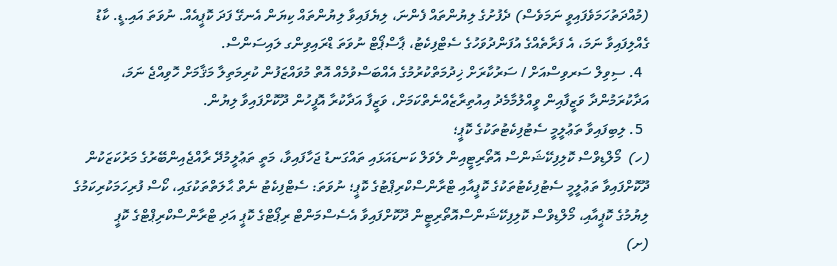(މުއްދަތުހަމަވެފައިވީ ނަމަވެސް) ދެފުށުގެ ލިޔުންތައް ފެންނަ، ލިޔެފައިވާ ލިޔުންތައް ކިޔަން އެނގޭ ފަދަ ކޮޕީއެއް. ނުވަތަ އައި.ޑީ. ކާޑު ގެއްލިފައިވާ ނަމަ، އެ ފަރާތެއްގެ އުފަންދުވަހުގެ ސެޓްފިކެޓު، ޕާސްޕޯޓް ނުވަތަ ޑްރައިވިންގ ލައިސަންސް.
  4. ސިވިލް ސަރވިސްއަށް / ސަރުކާރަށް ޚިދުމަތްކުރުމުގެ އެއްބަސްވުމެއް އޮތް މުވައްޒަފުން ކުރިމަތިލާ މަޤާމަށް ހޮވިއްޖެ ނަމަ، އަދާކުރަމުންދާ ވަޒީފާއިން ވީއްލުމާމެދު އިއުތިރާޒެއްނެތްކަމަށް، ވަޒީފާ އަދާކުރާ އޮފީހުން ދޫކޮށްފައިވާ ލިޔުން.
  5. ލިބިފައިވާ ތަޢުލީމީ ސެޓުފިކެޓުތަކުގެ ކޮޕީ؛
(ހ)  މޯލްޑިވްސް ކޮލިފިކޭޝަންސް އޮތޯރިޓީއިން ލެވަލް ކަނޑައަޅައި ތައްގަނޑު ޖަހާފައިވާ، މަތީ ތަޢުލީމުދޭ ރާއްޖެއިންބޭރުގެ މަރުކަޒަކުން ދޫކޮށްފައިވާ ތަޢުލީމީ ސެޓުފިކެޓުތަކުގެ ކޮޕީއާއި ޓްރާންސްކްރިޕްޓުގެ ކޮޕީ؛ ނުވަތަ: ސެޓްފިކެޓު ނެތް ޙާލަތްތަކުގައި، ކޯސް ފުރިހަމަކުރިކަމުގެ ލިޔުމުގެ ކޮޕީއާއި، މޯލްޑިވްސް ކޮލިފިކޭޝަންސްއޮތޯރިޓީން ދޫކޮށްފައިވާ އެސެސްމަންޓް ރިޕޯޓްގެ ކޮޕީ އަދި ޓްރާންސްކްރިޕްޓްގެ ކޮޕީ
(ށ)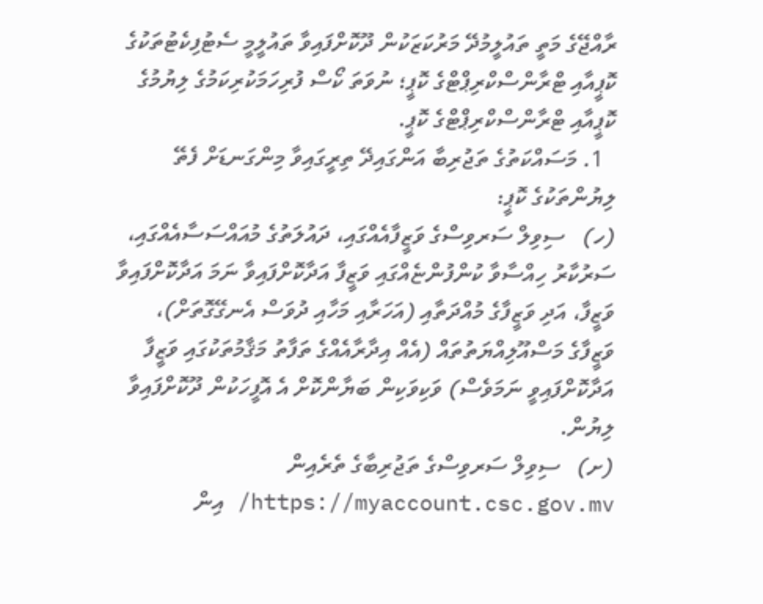ރާއްޖޭގެ މަތީ ތައުލީމުދޭ މަރުކަޒަކުން ދޫކޮށްފައިވާ ތައުލީމީ ސެޓުފިކެޓުތަކުގެ ކޮޕީއާއި ޓްރާންސްކްރިޕްޓްގެ ކޮޕީ؛ ނުވަތަ ކޯސް ފުރިހަމަކުރިކަމުގެ ލިޔުމުގެ ކޮޕީއާއި ޓްރާންސްކްރިޕްޓްގެ ކޮޕީ.
  1. މަސައްކަތުގެ ތަޖުރިބާ އަންގައިދޭ ތިރީގައިވާ މިންގަނޑަށް ފެތޭ ލިޔުންތަކުގެ ކޮޕީ:
(ހ)   ސިވިލް ސަރވިސްގެ ވަޒީފާއެއްގައި، ދައުލަތުގެ މުއައްސަސާއެއްގައި، ސަރުކާރު ހިއްސާވާ ކުންފުންޏެއްގައި ވަޒީފާ އަދާކޮށްފައިވާ ނަމަ އަދާކޮށްފައިވާ ވަޒީފާ، އަދި ވަޒީފާގެ މުއްދަތާއި (އަހަރާއި މަހާއި ދުވަސް އެނގޭގޮތަށް)، ވަޒީފާގެ މަސްއޫލިއްޔަތުތައް (އެއް އިދާރާއެއްގެ ތަފާތު މަޤާމުތަކުގައި ވަޒީފާ އަދާކޮށްފައިވީ ނަމަވެސް) ވަކިވަކިން ބަޔާންކޮށް އެ އޮފީހަކުން ދޫކޮށްފައިވާ ލިޔުން.
(ށ)   ސިވިލް ސަރވިސްގެ ތަޖުރިބާގެ ތެރެއިން https://myaccount.csc.gov.mv/ އިން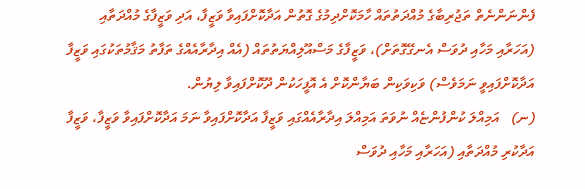ފެންނަންނެތް ތަޖުރިބާގެ މުއްދަތުތައް ހާމަކޮށްދިމުގެ ގޮތުން އަދާކޮށްފައިވާ ވަޒީފާ، އަދި ވަޒީފާގެ މުއްދަތާއި (އަހަރާއި މަހާއި ދުވަސް އެނގޭގޮތަށް)، ވަޒީފާގެ މަސްއޫލިއްޔަތުތައް (އެއް އިދާރާއެއްގެ ތަފާތު މަޤާމުތަކުގައި ވަޒީފާ އަދާކޮށްފައިވީ ނަމަވެސް) ވަކިވަކިން ބަޔާންކޮށް އެ އޮފީހަކުން ދޫކޮށްފައިވާ ލިޔުން.
(ނ)   އަމިއްލަ ކުންފުންޏެއް ނުވަތަ އަމިއްލަ އިދާރާއެއްގައި ވަޒީފާ އަދާކޮށްފައިވާ ނަމަ އަދާކޮށްފައިވާ ވަޒީފާ، ވަޒީފާ އަދާކުރި މުއްދަތާއި (އަހަރާއި މަހާއި ދުވަސް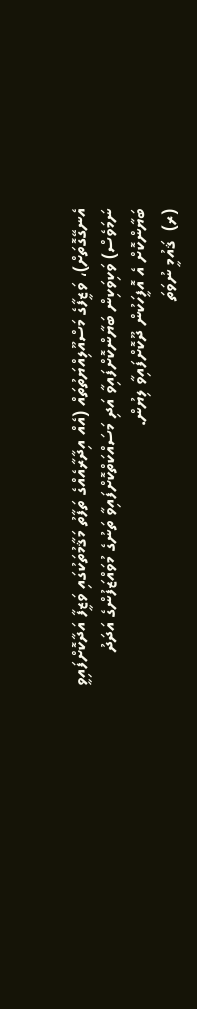އެނގޭގޮތަށް)، ވަޒީފާގެ މަސްއޫލިއްޔަތުތައް (އެއް އިދާރާއެއްގެ ތަފާތު މަޤާމުތަކުގައި ވަޒީފާ އަދާކޮށްފައިވީ ނަމަވެސް) ވަކިވަކިން ބަޔާންކޮށްފައިވާ އަދި މަސައްކަތްކޮށްފައިވާ ތަނުގެ މުވައްޒަފުންގެ އަދަދު ބަޔާންކޮށް އެ އޮފީހަކުން ދޫކޮށްފައިވާ ލިޔުން.
(ރ)  ޤައުމީ ނުވަތަ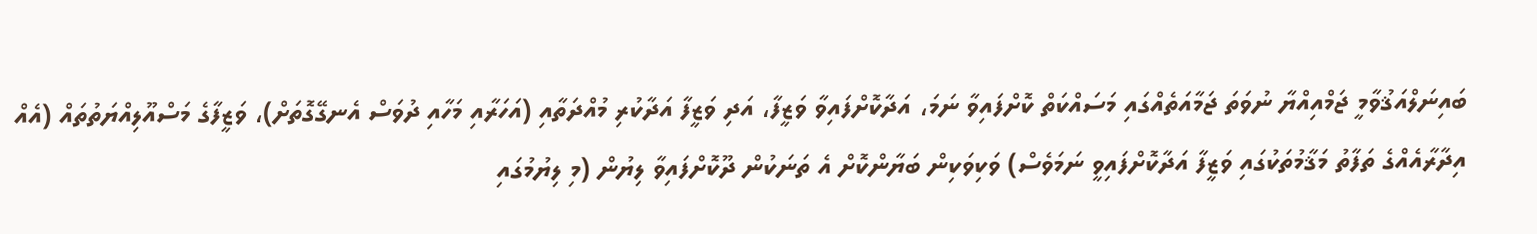ބައިނަލްއަޤުވާމީ ޖަމްއިއްޔާ ނުވަތަ ޖަމާއަތެއްގައި މަސައްކަތް ކޮށްފައިވާ ނަމަ، އަދާކޮށްފައިވާ ވަޒީފާ، އަދި ވަޒީފާ އަދާކުރި މުއްދަތާއި (އަހަރާއި މަހާއި ދުވަސް އެނގޭގޮތަށް)، ވަޒީފާގެ މަސްއޫލިއްޔަތުތައް (އެއް އިދާރާއެއްގެ ތަފާތު މަޤާމުތަކުގައި ވަޒީފާ އަދާކޮށްފައިވީ ނަމަވެސް) ވަކިވަކިން ބަޔާންކޮށް އެ ތަނަކުން ދޫކޮށްފައިވާ ލިޔުން (މި ލިޔުމުގައި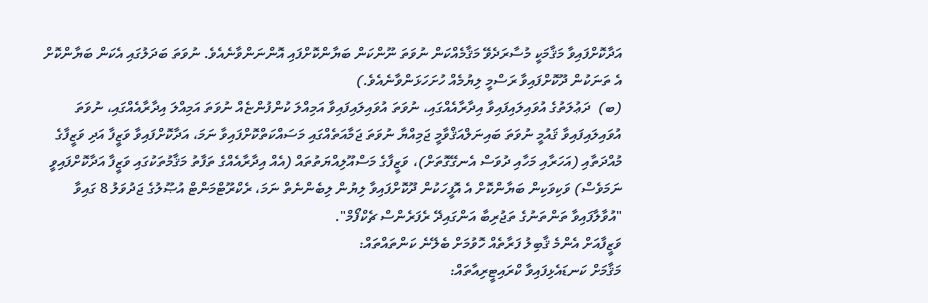އަދާކޮށްފައިވާ މަޤާމަކީ މުސާރަދެވޭ މަޤާމެއްކަން ނުވަތަ ނޫންކަން ބަޔާންކޮށްފައި އޮންނަންވާނެއެވެ. ނުވަތަ ބަދަލުގައި އެކަން ބަޔާންކޮށް އެ ތަނަކުން ދޫކޮށްފައިވާ ރަސްމީ ލިޔުމެއް ހުށަހަޅަންވާނެއެވެ.)
(ބ)  ދަޢުލަތުގެ އުވައިލައިފައިވާ އިދާރާއެއްގައި، ނުވަތަ އުވައިލައިފައިވާ އަމިއްލަ ކުންފުންޏެއް ނުވަތަ އަމިއްލަ އިދާރާއެއްގައި، ނުވަތަ އުވައިލައިފައިވާ ޤައުމީ ނުވަތަ ބައިނަލްއަޤްވާމީ ޖަމިއްޔާ ނުވަތަ ޖަމާއަތެއްގައި މަސައްކަތްކޮށްފައިވާ ނަމަ، އަދާކޮށްފައިވާ ވަޒީފާ އަދި ވަޒީފާގެ މުއްދަތާއި (އަހަރާއި މަހާއި ދުވަސް އެނގޭގޮތަށް)، ވަޒީފާގެ މަސްއޫލިއްޔަތުތައް (އެއް އިދާރާއެއްގެ ތަފާތު މަޤާމުތަކުގައި ވަޒީފާ އަދާކޮށްފައިވީ ނަމަވެސް) ވަކިވަކިން ބަޔާންކޮށް އެ އޮފީހަކުން ދޫކޮށްފައިވާ ލިޔުން ލިބެންނެތް ނަމަ، ރެކްރޫޓްމަންޓް އުޞޫލުގެ ޖަދުވަލު 8 ގައިވާ "އުވާލާފައިވާ ތަންތަނުގެ ތަޖުރިބާ އަންގައިދޭ ރެފަރެންސް ޗެކްފޯމް".
ވަޒީފާއަށް އެންމެ ޤާބިލު ފަރާތެއް ހޮވުމަށް ބެލޭނެ ކަންތައްތައް:
މަޤާމަށް ކަނޑައެޅިފައިވާ ކްރައިޓީރިއާތައް: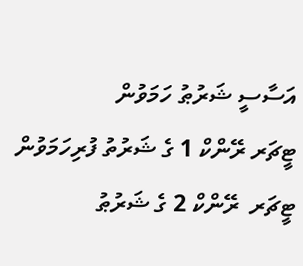އަސާސީ ޝަރުޠު ހަމަވުން
ޓީޗަރ ރޭންކް 1 ގެ ޝަރުތު ފުރިހަމަވުން
ޓީޗަރ  ރޭންކް 2 ގެ ޝަރުޠު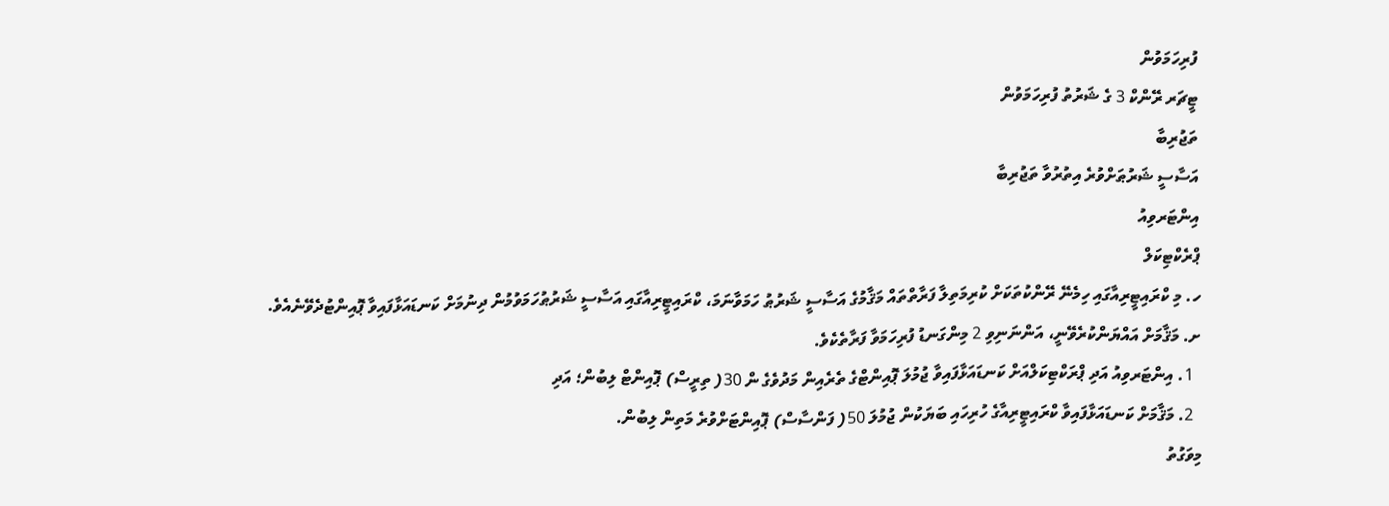ފުރިހަމަވުން
ޓީޗަރ ރޭންކް 3 ގެ ޝަރުތު ފުރިހަމަވުން
ތަޖުރިބާ
އަސާސީ ޝަރުޠަށްވުރެ އިތުރުވާ ތަޖުރިބާ
އިންޓަރވިއު
ޕްރެކްޓިކަލް
ހ. މި ކްރައިޓީރިއާގައި ހިމެނޭ ރޭންކުތަކަށް ކުރިމަތިލާ ފަރާތްތައް މަޤާމުގެ އަސާސީ ޝަރުޠު ހަމަވާނަމަ، ކްރައިޓީރިއާގައި އަސާސީ ޝަރުޠުހަމަވުމުން ދިނުމަށް ކަނޑައަޅާފައިވާ ޕޮއިންޓުދެވޭނެއެވެ.
ށ. މަޤާމަށް އައްޔަންކުރެވޭނީ، އަންނަނިވި 2 މިންގަނޑު ފުރިހަމަވާ ފަރާތެކެވެ.
  1. އިންޓަރވިއު އަދި ޕްރަކްޓިކަލްއަށް ކަނޑައަޅާފައިވާ ޖުމުލަ ޕޮއިންޓްގެ ތެރެއިން މަދުވެގެ ން 30( ތިރީސް) ޕޮއިންޓް ލިބުން؛ އަދި
  2. މަޤާމަށް ކަނޑައަޅާފައިވާ ކްރައިޓީރިއާގެ ހުރިހައި ބަޔަކުން ޖުމުލަ 50( ފަންސާސް) ޕޮއިންޓަށްވުރެ މަތިން ލިބުން.
މިވަގުތު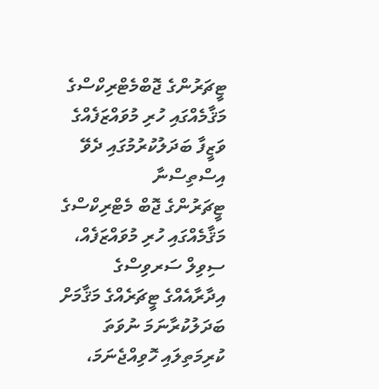ޓީޗަރުންގެ ޖޮބްމެޓްރިކްސްގެ މަޤާމެއްގައި ހުރި މުވައްޒަފެއްގެ ވަޒީފާ ބަދަލުކުރުމުގައި ދެވޭ އިސްތިސްނާ
ޓީޗަރުންގެ ޖޮބް މެޓްރިކްސްގެ މަޤާމެއްގައި ހުރި މުވައްޒަފެއް، ސިވިލް ސަރވިސްގެ އިދާރާއެއްގެ ޓީޗަރެއްގެ މަޤާމަށް ބަދަލުކުރާނަމަ ނުވަތަ ކުރިމަތިލައި ހޮވިއްޖެނަމަ،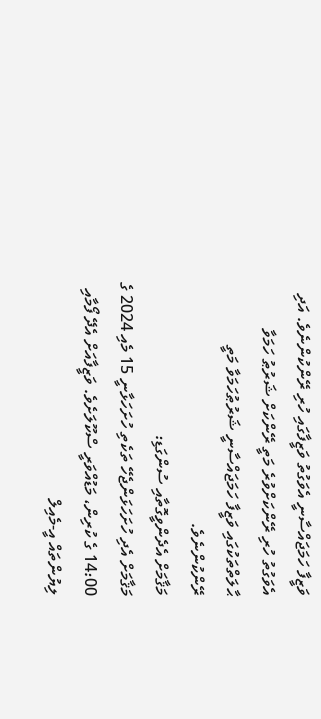ވަޒީފާ ހަމަޖައްސާނީ އެވަގުތު ވަޒީފާގައި ހުރި ރޭންކުންނެވެ. އަދި އެވަގުތު ހުރި ރޭންކަށްވުރެ މަތީ ރޭންކަށް ޝަރުޠު ހަމަވާ ޙާލަތްތަކުގައި ވަޒީފާ ހަމަޖައްސާނީ ޝަރުޠުހަމަވާ މަތީ ރޭންކުންނެވެ.
މަޤާމަށް އެދެންވީގޮތާއި ސުންގަޑި:
މަޤާމަށް އެދި ހުށަހަޅަންޖެހޭ ތަކެތި ހުށަހަޅާނީ 15 މެއި 2024 ގެ 14:00 ގެ ކުރިން، މަޑުއްވަރީ ސްކޫލަށެވެ. ވަޒީފާއަށް އެދޭ ފޯމާއި ލިޔުންތައް އީ-މެއިލް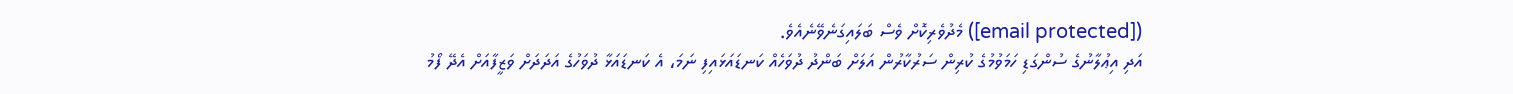([email protected]) މެދުވެރިކޮށް ވެސް ބަލައިގަނެވޭނެއެވެ.
އަދި އިޢުލާނުގެ ސުންގަޑި ހަމަވުމުގެ ކުރިން ސަރުކާރުން އަލަށް ބަންދު ދުވަހެއް ކަނޑައަޅައިފި ނަމަ، އެ ކަނޑައަޅާ ދުވަހުގެ އަދަދަށް ވަޒީފާއަށް އެދޭ ފޯމު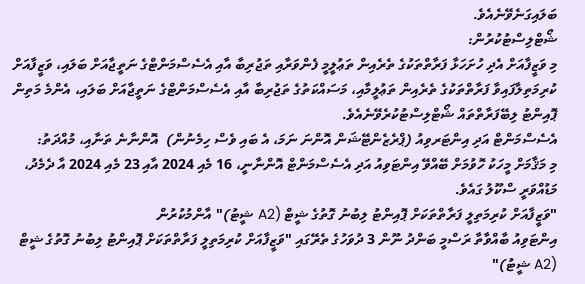ބަލައިގަނެވޭނެއެވެ.
ޝޯޓްލިސްޓުކުރުން:
މި ވަޒީފާއަށް އެދި ހުށަހަޅާ ފަރާތްތަކުގެ ތެރެއިން ތަޢުލީމީ ފެންވަރާއި ތަޖުރިބާ އާއި އެސެސްމަންޓްގެ ނަތީޖާއަށް ބަލައި، ވަޒީފާއަށް ކުރިމަތިލާފައިވާ ފަރާތްތަކުގެ ތެރެއިން ތަޢުލީމާއި، މަސައްކަތުގެ ތަޖުރިބާ އާއި އެސެސްމަންޓްގެ ނަތީޖާއަށް ބަލައި، އެންމެ މަތިން ޕޮއިންޓު ލިބޭފަރާތްތައް ޝޯޓްލިސްޓުކުރެވޭނެއެވެ.
އެސެސްމަންޓް އަދި އިންޓަރވިއު (ޕްރެޒެންޓޭޝަން އޮންނަ ނަމަ، އެ ބައި ވެސް ހިމެނުން)  އޮންނާނެ ތަނާއި، މުއްދަތު:
މި މަޤާމަށް މީހަކު ހޮވުމަށް ބޭއްވޭ އިންޓަވިއު އަދި އެސެސްމަންޓް އޮންނާނީ، 16 މެއި 2024 އާއި 23 މެއި 2024 އާ ދެމެދު، މަޑުއްވަރީ ސްކޫލު ގައެވެ.
"ވަޒީފާއަށް ކުރިމަތިލީ ފަރާތްތަކަށް ޕޮއިންޓު ލިބުނު ގޮތުގެ ޝީޓް (A2 ޝީޓު)" އާންމުކުރުން
އިންޓަވިއު ބާއްވާތާ ރަސްމީ ބަންދު ނޫން 3 ދުވަހުގެ ތެރޭގައި "ވަޒީފާއަށް ކުރިމަތިލީ ފަރާތްތަކަށް ޕޮއިންޓު ލިބުނު ގޮތުގެ ޝީޓް (A2 ޝީޓު)"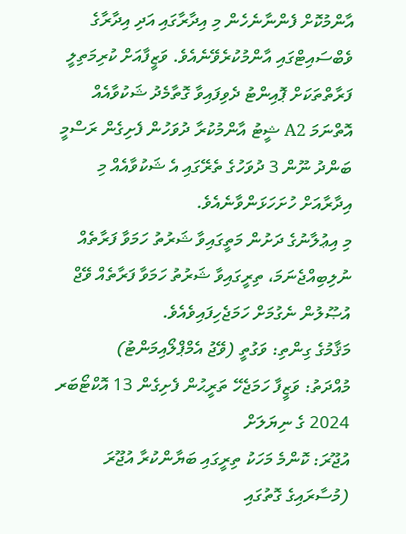އާންމުކޮށް ފެންނާނެހެން މި އިދާރާގައި އަދި އިދާރާގެ ވެބްސައިޓްގައި އާންމުކުރެވޭނެއެވެ. ވަޒީފާއަށް ކުރިމަތިލީ ފަރާތްތަކަށް ޕޮއިންޓު ދެވިފައިވާ ގޮތާމެދު ޝަކުވާއެއް އޮތްނަމަ A2 ޝީޓު އާންމުކުރާ ދުވަހުން ފެށިގެން ރަސްމީ ބަންދު ނޫން 3 ދުވަހުގެ ތެރޭގައި އެ ޝަކުވާއެއް މި އިދާރާއަށް ހުށަހަޅަންވާނެއެވެ.
މި އިޢުލާނުގެ ދަށުން މަތީގައިވާ ޝަރުތު ހަމަވާ ފަރާތެއް ނުލިބިއްޖެނަމަ، ތިރީގައިވާ ޝަރުތު ހަމަވާ ފަރާތެއް ވޭޖް އުޞޫލުން ނެގުމަށް ހަމަޖެހިފައިވެއެވެ.
މަޤާމުގެ ގިންތި: ވަގުތީ (ވޭޖު އެމްޕްލޯއިމަންޓު)
މުއްދަތު: ވަޒީފާ ހަމަޖެހޭ ތަރީޙުން ފެށިގެން 13 އޮކްޓޯބަރ 2024 ގެ ނިޔަލަށް
އުޖޫރަ: ކޮންމެ މަހަކު ތިރީގައި ބަޔާންކުރާ އުޖޫރަ (މުސާރައިގެ ގޮތުގައި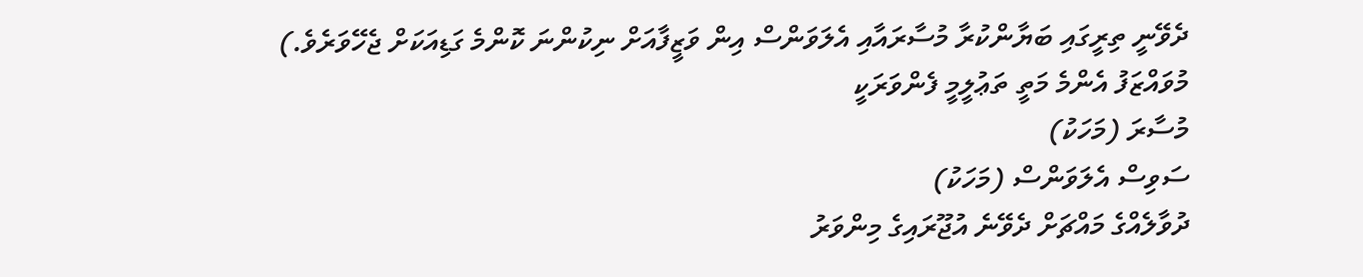ދެވޭނީ ތިރީގައި ބަޔާންކުރާ މުސާރައާއި އެލަވަންސް އިން ވަޒީފާއަށް ނިކުންނަ ކޮންމެ ގަޑިއަކަށް ޖެހޭވަރެވެ.)
މުވައްޒަފު އެންމެ މަތީ ތަޢުލީމީ ފެންވަރަކީ
މުސާރަ (މަހަކު)
ސަވިސް އެލަވަންސް (މަހަކު)
ދުވާލެއްގެ މައްޗަށް ދެވޭނެ އުޖޫރައިގެ މިންވަރު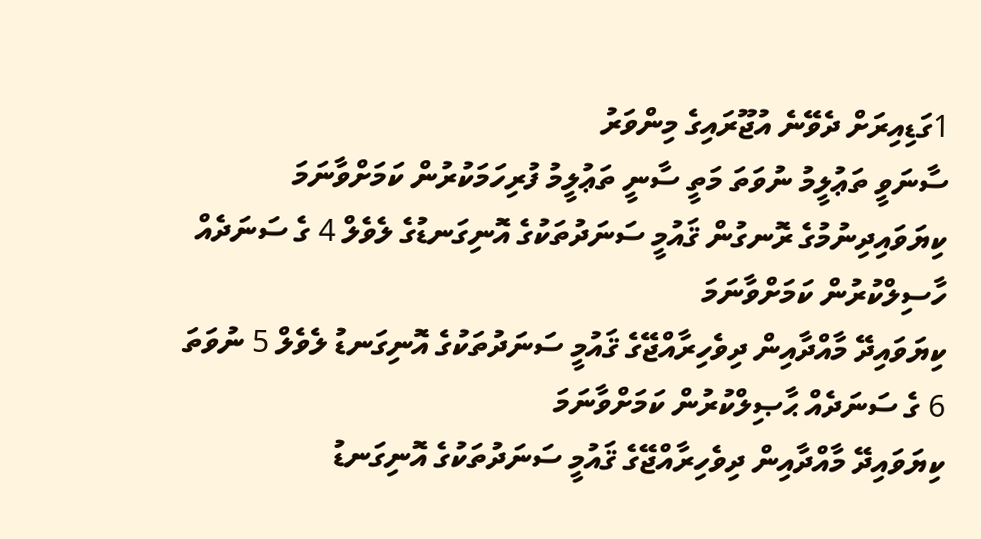1ގަޑިއިރަށް ދެވޭނެ އުޖޫރައިގެ މިންވަރު
ސާނަވީ ތަޢުލީމު ނުވަތަ މަތީ ސާނީ ތަޢުލީމު ފުރިހަމަކުރުން ކަމަށްވާނަމަ
ކިޔަވައިދިނުމުގެ ރޮނގުން ޤައުމީ ސަނަދުތަކުގެ އޮނިގަނޑުގެ ލެވެލް 4 ގެ ސަނަދެއް ހާސިލްކުރުން ކަމަށްވާނަމަ
ކިޔަވައިދޭ މާއްދާއިން ދިވެހިރާއްޖޭގެ ޤައުމީ ސަނަދުތަކުގެ އޮނިގަނޑު ލެވެލް 5 ނުވަތަ 6 ގެ ސަނަދެއް ޙާޞިލްކުރުން ކަމަށްވާނަމަ
ކިޔަވައިދޭ މާއްދާއިން ދިވެހިރާއްޖޭގެ ޤައުމީ ސަނަދުތަކުގެ އޮނިގަނޑު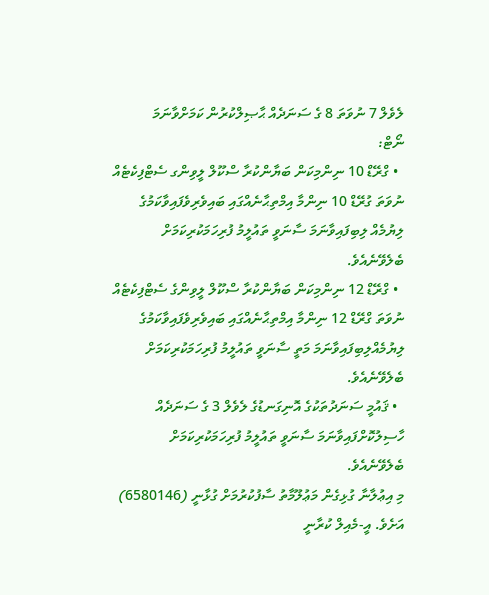ލެވެލް 7 ނުވަތަ 8 ގެ ސަނަދެއް ޙާޞިލްކުރުން ކަމަށްވާނަމަ
ނޯޓް:
  • ގްރޭޑް 10 ނިންމިކަން ބަޔާންކުރާ ސްކޫލް ލީވިންގ ސެޓްފިކެޓެއް ނުވަތަ ގުރޭޑް 10 ނިންމާ އިމްތިޙާނެއްގައި ބައިވެރިވެފައިވާކަމުގެ ލިޔުމެއް ލިބިފައިވާނަމަ ސާނަވީ ތައުލީމު ފުރިހަމަކުރިކަމަށް ބެލެވޭނެއެވެ.
  • ގްރޭޑް 12 ނިންމިކަން ބަޔާންކުރާ ސްކޫލް ލީވިންގެ ސެޓްފިކެޓެއް ނުވަތަ ގްރޭޑް 12 ނިންމާ އިމްތިޙާނެއްގައި ބައިވެރިވެފައިވާކަމުގެ ލިޔުމެއްލިބިފައިވާނަމަ މަތީ ސާނަވީ ތައުލީމު ފުރިހަމަކުރިކަމަށް ބެލެވޭނެއެވެ.
  • ޤައުމީ ސަނަދުތަކުގެ އޮނިގަނޑުގެ ލެވެލް 3 ގެ ސަނަދެއް ހާސިލުކޮށްފައިވާނަމަ ސާނަވީ ތައުލީމު ފުރިހަމަކުރިކަމަށް ބެލެވޭނެއެވެ.
މި އިޢުލާނާ ގުޅިގެން މަޢުލޫމާތު ސާފުކުރުމަށް ގުޅާނީ (6580146) އަށެވެ. އީ-މެއިލް ކުރާނީ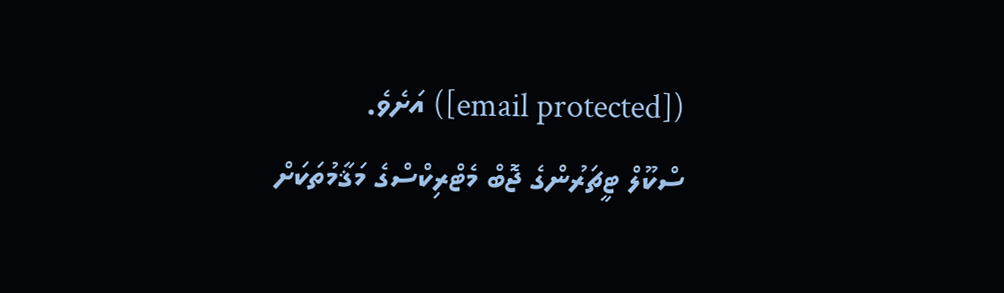([email protected]) އަށެވެ.
ސްކޫލް ޓީޗަރުންގެ ޖޮބް މެޓްރިކްސްގެ މަޤާމުތަކަށް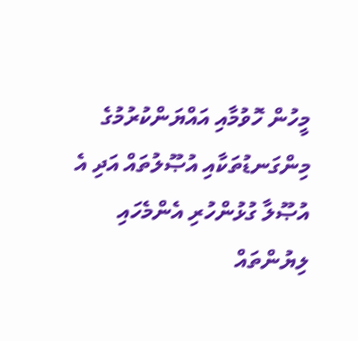މީހުން ހޮވުމާއި އައްޔަންކުރުމުގެ މިންގަނޑުތަކާއި އުޞޫލުތައް އަދި އެ އުޞޫލާ ގުޅުންހުރި އެންމެހައި ލިޔުންތައް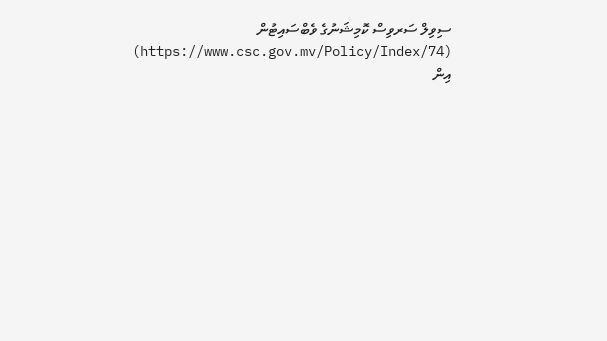ސިވިލް ސަރވިސް ކޮމިޝަނުގެ ވެބްސައިޓުން (https://www.csc.gov.mv/Policy/Index/74) އިން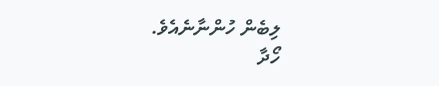ލިބެން ހުންނާނެއެވެ.
ހޯދާ